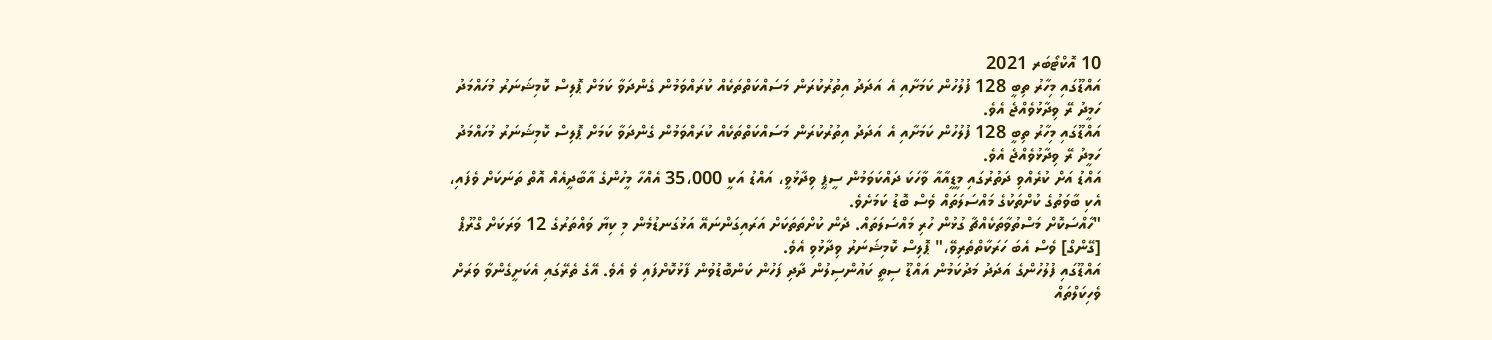10 އޮކްޓޯބަރ 2021
އައްޑޫގައި މިހާރު ތިބީ 128 ފުލުހުން ކަމަށާއި އެ އަދަދު އިތުރުކުރަން މަސައްކަތްތަކެއް ކުރައްވަމުން ގެންދަވާ ކަމަށް ޕޮލިސް ކޮމިޝަނަރު މުހައްމަދު ހަމީދު ރޭ ވިދާޅުވެއްޖެ އެވެ.
އައްޑޫގައި މިހާރު ތިބީ 128 ފުލުހުން ކަމަށާއި އެ އަދަދު އިތުރުކުރަން މަސައްކަތްތަކެއް ކުރައްވަމުން ގެންދަވާ ކަމަށް ޕޮލިސް ކޮމިޝަނަރު މުހައްމަދު ހަމީދު ރޭ ވިދާޅުވެއްޖެ އެވެ.
އައްޑު އަށް ކުރެއްވި ދަތުރުގައި މީޑީއާއާ ވާހަކަ ދައްކަވަމުން ސީޕީ ވިދާޅުވީ، އައްޑު އަކީ 35،000 އެއްހާ މީހުންގެ އާބާދީއެއް އޮތް ތަނަކަށް ވެފައި، އެކި ބާވަތުގެ ކުށްތަކުގެ މައްސަލަތައް ވެސް ބޮޑު ކަމަށެވެ.
"ހާއްސަކޮށް މަސްތުވާތަކެއްޗާ ގުޅުން ހުރި މައްސަލަތައް. ދެން ކުށްތަތަކަށް އަރައިގަންނައޭ އަޅުގަނޑުމެން މި ކިޔާ ވައްތަރުގެ 12 ވަރަކަށް ގްރޫޕް [ގޭންގް] ވެސް އެބަ ހަރަކާތްތެރިވޭ،" ޕޮލިސް ކޮމިޝަނަރު ވިދާޅުވި އެވެ.
އައްޑޫގައި ފުލުހުންގެ އަދަދު މަދުކަމުން އައްޑޫ ސިތީ ކައުންސިލުން ދާދި ފަހުން ކަންބޮޑުވުން ފާޅުކޮށްފައި ވެ އެވެ. އޭގެ ތެރޭގައި އެކަށީގެންވާ ވަރަށް ވެހިކަލްތައް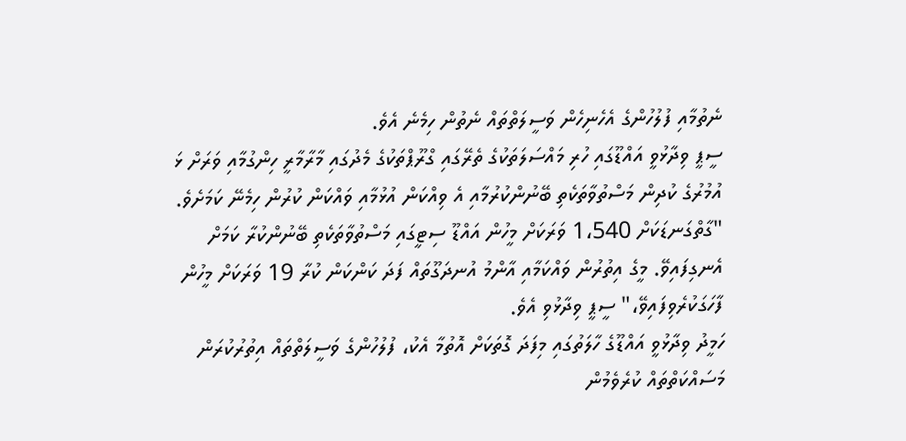ނެތުމާއި ފުލުހުންގެ އެހެނިހެން ވަސީލަތްތައް ނެތުން ހިމެނެ އެވެ.
ސީޕީ ވިދާޅުވީ އައްޑޫގައި ހުރި މައްސަލަތަކުގެ ތެރޭގައި ގްރޫޕްތަކުގެ މެދުގައި މާރާމާރީ ހިންގުމާއި ވަރަށް ޅަ އުމުރުގެ ކުދިން މަސްތުވާތަކެތި ބޭނުންކުރުމާއި އެ ވިއްކަން އުޅުމާއި ވައްކަން ކުރުން ހިމެނޭ ކަމަށެވެ.
"ގާތްގަނޑަކަށް 1،540 ވަރަކަށް މީހުން އައްޑޫ ސިޓީގައި މަސްތުވާތަކެތި ބޭނުންކުރާ ކަމަށް އެނގިފައިވޭ. މީގެ އިތުރުން ވައްކަމާއި އާންމު އުނދަގޫތައް ފަދަ ކަންކަން ކުރާ 19 ވަރަކަށް މީހުން ފާހަގަކުރެވިފައިވޭ،" ސީޕީ ވިދާޅުވި އެވެ.
ހަމީދު ވިދާޅުވީ އައްޑޫގެ ހާލަތުގައި މިފަދަ ގޮތަކަށް އޮތުމާ އެކު، ފުލުހުންގެ ވަސީލަތްތައް އިތުރުކުރަން މަސައްކަތްތައް ކުރެވެމުން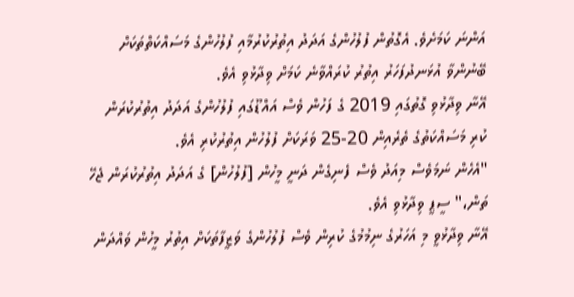އަންނަ ކަމަށެވެ. އެގޮތުން ފުލުހުންގެ އަދަދު އިތުރުކުރުމާއި ފުލުހުންގެ މަސައްކަތްތަކަށް ބޭނުންވާ އުޅަނދުފަހަރު އިތުރު ކުރައްވާނެ ކަމަށް ވިދާޅުވި އެވެ.
އޭނާ ވިދާޅުވި ގޮތުގައި 2019 ގެ ފަހުން ވެސް އައްޑޫގައި ފުލުހުންގެ އަދަދު އިތުރުކުރަން ކުރި މަސައްކަތުގެ ތެރެއިން 20-25 ވަރަކަށް ފުލުހުން އިތުރުކުރި އެވެ.
"އެހެން ނަމަވެސް މިއަދު ވެސް ފެނިގެން ދަނީ މީހުން [ފުލުހުން] ގެ އަދަދު އިތުރުކުރަން ޖެހޭ ތަން،" ސީޕީ ވިދާޅުވި އެވެ.
އޭނާ ވިދާޅުވީ މި އަހަރުގެ ނިމުމުގެ ކުރިން ވެސް ފުލުހުންގެ ވަޒީފާތަކަށް އިތުރު މީހުން ވައްދަން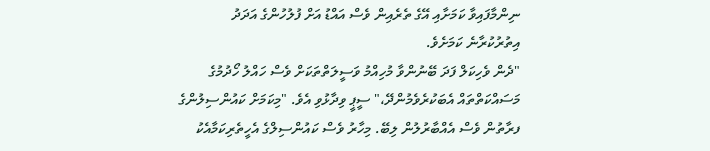ނިންމާފައިވާ ކަމަށާއި އޭގެ ތެރެއިން ވެސް އައްޑު އަށް ފުލުހުންގެ އަދަދު އިތުރުކުރާނެ ކަމަށެވެ.
"ދެން ވެހިކަލް ފަދަ ބޭނުންވާ މުހިއްމު ވަސީލަތްތަކަށް ވެސް ހައްލު ހޯދުމުގެ މަސައްކަތްތައް އެބަކުރެވެމުންދޭ،" ސީޕީ ވިދާޅުވި އެވެ. "މިކަމަށް ކައުންސިލުންގެ ފރާތުން ވެސް އެއްބާރުލުން ލިބޭ. މިހާރު ވެސް ކައުންސިލްގެ އެހީތެރިކަމާއެކު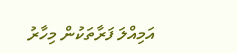އަމިއްލަ ފަރާތަކުން މިހާރު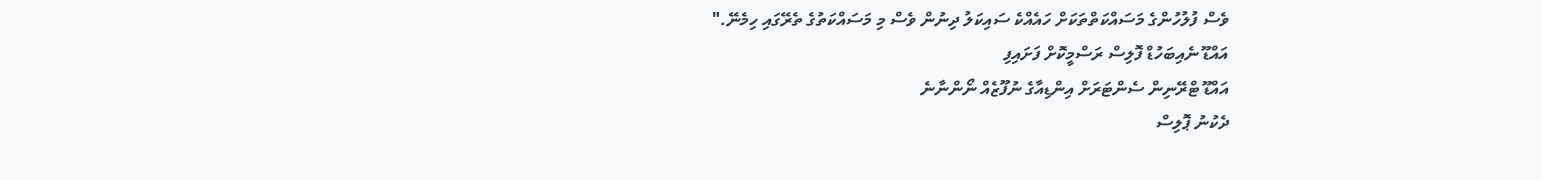ވެސް ފުލުހުންގެ މަސައްކަތްތަކަށް ހައެއްކެ ސައިކަލު ދިނުން ވެސް މި މަސައްކަތުގެ ތެރޭގައި ހިމެނޭ."
އައްޑޫ ނެއިބަހުޑް ފޮލިސް ރަސްމީކޮށް ފަށައިފި
އައްޑޫ ޓްރޭނިން ސެންޓަރަށް އިންޑިއާގެ ނުފޫޒެއް ނޯންނާނެ
ދެކުނު ޕޮލިސް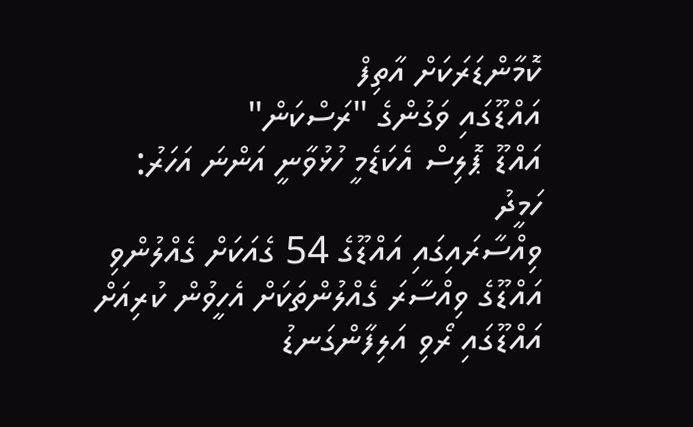ކޮމާންޑަރަކަށް އާތިފް
އައްޑޫގައި ވަގުންގެ "ރަސްކަން"
އައްޑޫ ޕޮލިސް އެކަޑެމީ ހުޅުވާނީ އަންނަ އަހަރު: ހަމީދު
ވިއްސާރައިގައި އައްޑޫގެ 54 ގެއަކަށް ގެއްލުންވި
އައްޑޫގެ ވިއްސާރަ ގެއްލުންތަކަށް އެހީވުން ކުރިއަށް
އައްޑޫގައި ރޯވި އަލިފާންގަނޑު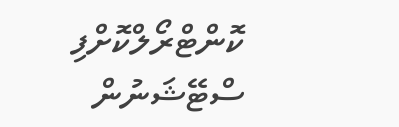ކޮންޓްރޯލްކޮށްފި
ސްޓޭޝަނުން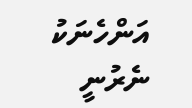އަންހެނަކު ނެރުނީ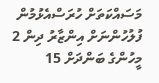މަސައްކަތަށް ހުރަސްއެޅުމުން
ފުލުހުންނަށް އިންޒާރު ދިން 2 މީހުންގެ ބަންދަށް 15